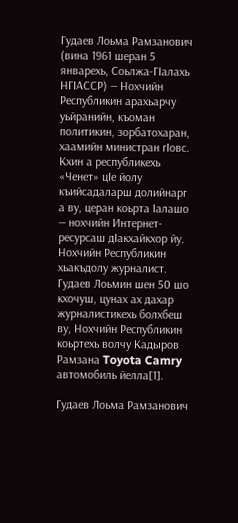Гудаев Лоьма Рамзанович (вина 1961 шеран 5 январехь, Соьлжа-ГӀалахь НГӀАССР) — Нохчийн Республикин арахьарчу уьйранийн, къоман политикин, зорбатохаран, хаамийн министран гӀовс. Кхин а республикехь «Ченет» цӀе йолу къийсадаларш долийнарг а ву, церан коьрта Ӏалашо — нохчийн Интернет-ресурсаш дӀакхайкхор йу. Нохчийн Республикин хьакъдолу журналист. Гудаев Лоьмин шен 50 шо кхочуш, цунах ах дахар журналистикехь болхбеш ву, Нохчийн Республикин коьртехь волчу Кадыров Рамзана Toyota Camry автомобиль йелла[1].

Гудаев Лоьма Рамзанович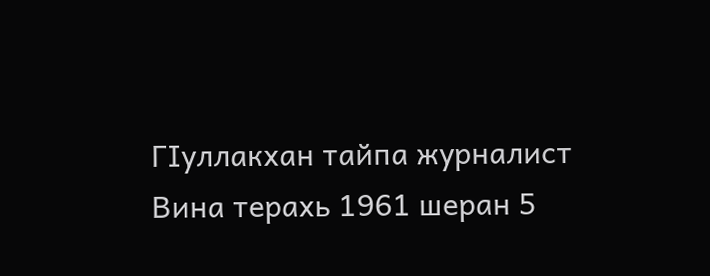ГӀуллакхан тайпа журналист
Вина терахь 1961 шеран 5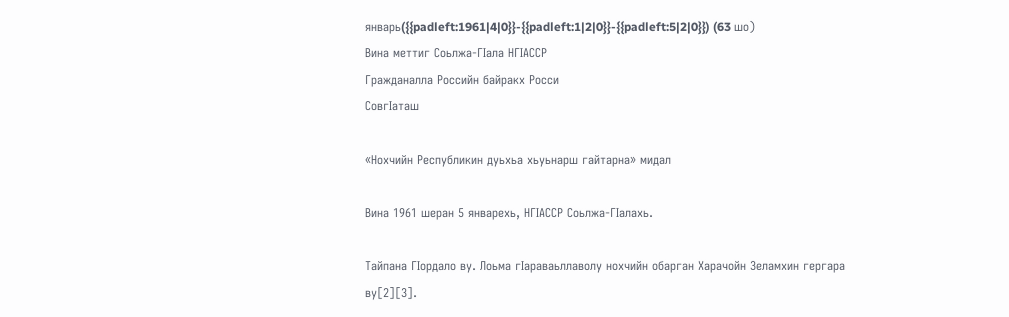январь({{padleft:1961|4|0}}-{{padleft:1|2|0}}-{{padleft:5|2|0}}) (63 шо)
Вина меттиг Соьлжа-ГӀала НГӀАССР
Гражданалла Российн байракх Росси
СовгӀаташ

«Нохчийн Республикин дуьхьа хьуьнарш гайтарна» мидал

Вина 1961 шеран 5 январехь, НГӀАССР Соьлжа-ГӀалахь.

Тайпана ГӀордало ву. Лоьма гӀараваьллаволу нохчийн обарган Харачойн Зеламхин гергара ву[2][3].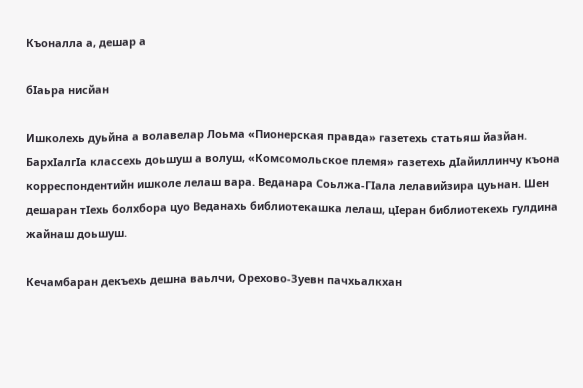Къоналла а, дешар а

бӀаьра нисйан

Ишколехь дуьйна а волавелар Лоьма «Пионерская правда» газетехь статьяш йазйан. БархӀалгӀа классехь доьшуш а волуш, «Комсомольское племя» газетехь дӀайиллинчу къона корреспондентийн ишколе лелаш вара. Веданара Соьлжа-ГӀала лелавийзира цуьнан. Шен дешаран тӀехь болхбора цуо Веданахь библиотекашка лелаш, цӀеран библиотекехь гулдина жайнаш доьшуш.

Кечамбаран декъехь дешна ваьлчи, Орехово-Зуевн пачхьалкхан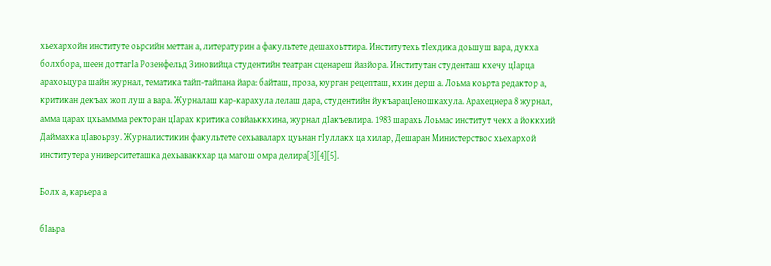хьехархойн институте оьрсийн меттан а, литературин а факультете дешахоьттира. Институтехь тӀехдика доьшуш вара, дукха болхбора, шеен доттагӀа Розенфельд Зиновийца студентийн театран сценареш йазйора. Институтан студенташ кхечу цӀарца арахоьцура шайн журнал, тематика тайп-тайпана йара: байташ, проза, юурган рецепташ, кхин дерш а. Лоьма коьрта редактор а, критикан декъах жоп луш а вара. Журналаш кар-карахула лелаш дара, студентийн йукъарацӀеношкахула. Арахецнера 8 журнал, амма царах цхьаммма ректоран цӀарах критика совйаьккхина, журнал дӀакъевлира. 1983 шарахь Лоьмас институт чекх а йоккхий Даймахка цӀавоьрзу. Журналистикин факультете сехьаваларх цуьнан гӀуллакх ца хилар, Дешаран Министерствос хьехархой институтера университеташка дехьаваккхар ца магош омра делира[3][4][5].

Болх а, карьера а

бӀаьра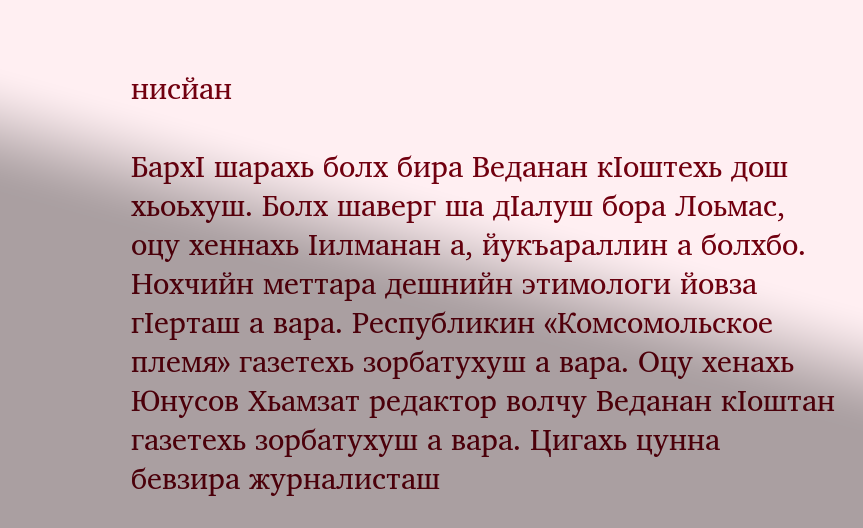нисйан

БархӀ шарахь болх бира Веданан кӀоштехь дош хьоьхуш. Болх шаверг ша дӀалуш бора Лоьмас, оцу хеннахь Ӏилманан а, йукъараллин а болхбо. Нохчийн меттара дешнийн этимологи йовза гӀерташ а вара. Республикин «Комсомольское племя» газетехь зорбатухуш а вара. Оцу хенахь Юнусов Хьамзат редактор волчу Веданан кӀоштан газетехь зорбатухуш а вара. Цигахь цунна бевзира журналисташ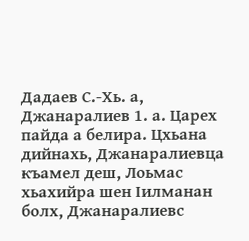Дадаев С.-Хь. а, Джанаралиев 1. а. Царех пайда а белира. Цхьана дийнахь, Джанаралиевца къамел деш, Лоьмас хьахийра шен Ӏилманан болх, Джанаралиевс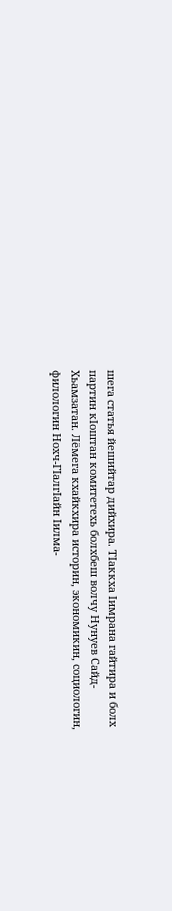шега статья йешийтар дийхира. ТӀаккха Ӏимрана гайтира и болх партин кӀоштан комитетехь болхбеш волчу Нунуев Сайд-Хьамзатан. Лёмега кхайкхира историн, экономикин, социологин, филологин Нохч-ГӀалгӀайн Ӏилма-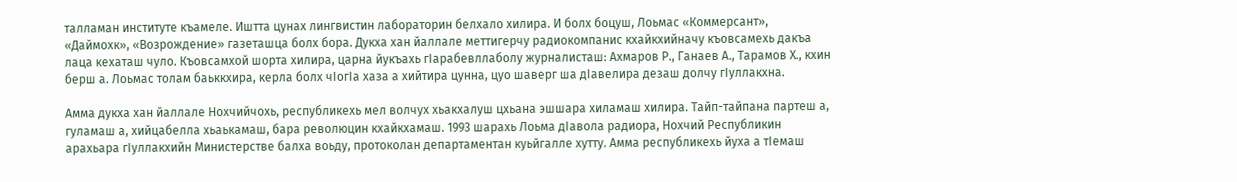талламан институте къамеле. Иштта цунах лингвистин лабораторин белхало хилира. И болх боцуш, Лоьмас «Коммерсант», «Даймохк», «Возрождение» газеташца болх бора. Дукха хан йаллале меттигерчу радиокомпанис кхайкхийначу къовсамехь дакъа лаца кехаташ чуло. Къовсамхой шорта хилира, царна йукъахь гӀарабевллаболу журналисташ: Ахмаров Р., Ганаев А., Тарамов Х., кхин берш а. Лоьмас толам баьккхира, керла болх чӀогӀа хаза а хийтира цунна, цуо шаверг ша дӀавелира дезаш долчу гӀуллакхна.

Амма дукха хан йаллале Нохчийчохь, республикехь мел волчух хьакхалуш цхьана эшшара хиламаш хилира. Тайп-тайпана партеш а, гуламаш а, хийцабелла хьаькамаш, бара революцин кхайкхамаш. 1993 шарахь Лоьма дӀавола радиора, Нохчий Республикин арахьара гӀуллакхийн Министерстве балха воьду, протоколан департаментан куьйгалле хутту. Амма республикехь йуха а тӀемаш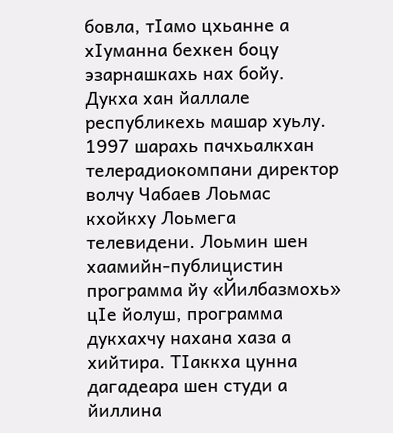бовла, тӀамо цхьанне а хӀуманна бехкен боцу эзарнашкахь нах бойу. Дукха хан йаллале республикехь машар хуьлу. 1997 шарахь пачхьалкхан телерадиокомпани директор волчу Чабаев Лоьмас кхойкху Лоьмега телевидени. Лоьмин шен хаамийн-публицистин программа йу «Йилбазмохь» цӀе йолуш, программа дукхахчу нахана хаза а хийтира. ТӀаккха цунна дагадеара шен студи а йиллина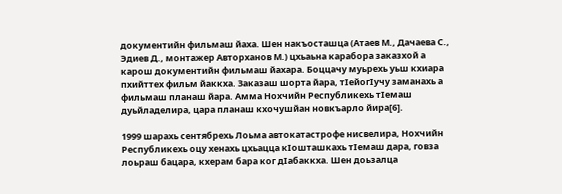документийн фильмаш йаха. Шен накъосташца (Атаев М., Дачаева С., Эдиев Д., монтажер Авторханов М.) цхьаьна карабора заказхой а карош документийн фильмаш йахара. Боццачу муьрехь уьш кхиара пхийттех фильм йаккха. Заказаш шорта йара, тӀейогӀучу заманахь а фильмаш планаш йара. Амма Нохчийн Республикехь тӀемаш дуьйладелира, цара планаш кхочушйан новкъарло йира[6].

1999 шарахь сентябрехь Лоьма автокатастрофе нисвелира, Нохчийн Республикехь оцу хенахь цхьацца кӀошташкахь тӀемаш дара, говза лоьраш бацара, кхерам бара ког дӀабаккха. Шен доьзалца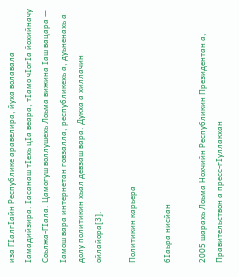иза ГӀалгӀайн Республике аравелира, йуха волавала Ӏамадийзира. Ӏасанаш тӀехь цӀа веара, тӀамо чӀогӀа йохийначу Соьлжа-ГӀала. Цамогуш воллушехь Лоьма вижина Ӏаш вацара — Ӏамош вара интернетан говзалла, республикехь а, дуьненахь а долу политикин хьал девзаш вара. Дукха а хиллачин ойлайора[3].

Политикин карьера

бӀаьра нисйан

2005 шарахь Лоьма Нохчийн Республикин Президентан а, Правительствон а пресс-гӀуллакхан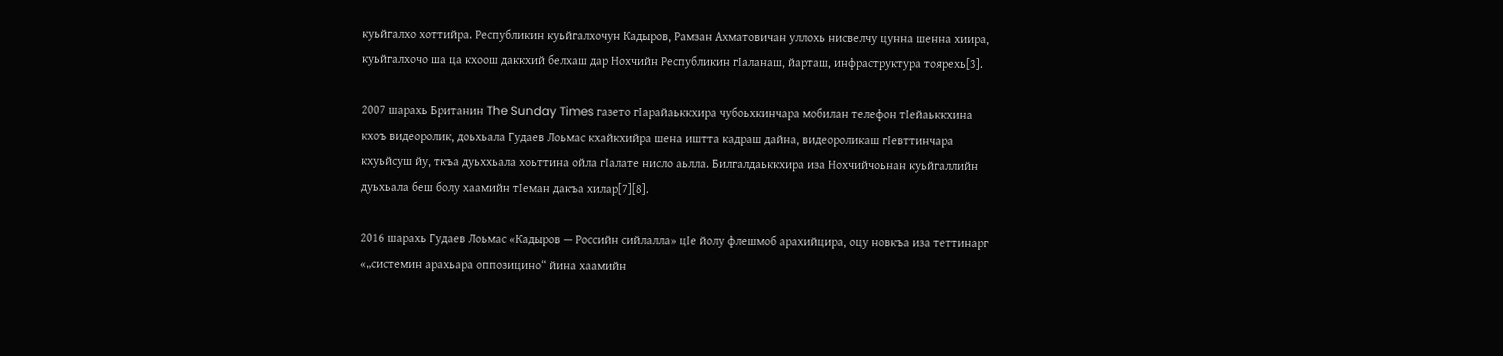куьйгалхо хоттийра. Республикин куьйгалхочун Кадыров, Рамзан Ахматовичан уллохь нисвелчу цунна шенна хиира, куьйгалхочо ша ца кхоош даккхий белхаш дар Нохчийн Республикин гӀаланаш, йарташ, инфраструктура тоярехь[3].

2007 шарахь Британин The Sunday Times газето гӀарайаьккхира чубоьхкинчара мобилан телефон тӀейаьккхина кхоъ видеоролик, доьхьала Гудаев Лоьмас кхайкхийра шена иштта кадраш дайна, видеороликаш гӀевттинчара кхуьйсуш йу, ткъа дуьххьала хоьттина ойла гӀалате нисло аьлла. Билгалдаьккхира иза Нохчийчоьнан куьйгаллийн дуьхьала беш болу хаамийн тӀеман дакъа хилар[7][8].

2016 шарахь Гудаев Лоьмас «Кадыров — Российн сийлалла» цӀе йолу флешмоб арахийцира, оцу новкъа иза теттинарг «„системин арахьара оппозицино“ йина хаамийн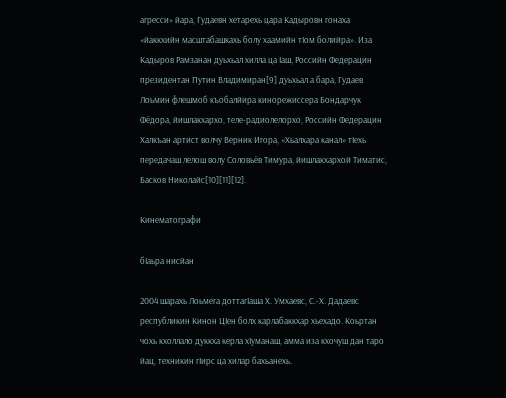агресси» йара, Гудаевн хетарехь цара Кадыровн гонаха «йаккхийн масштабашкахь болу хаамийн тӀом болийра». Иза Кадыров Рамзанан дуьхьал хилла ца Ӏаш, Российн Федерацин президентан Путин Владимиран[9] дуьхьал а бара, Гудаев Лоьмин флешмоб къобалйира кинорежиссера Бондарчук Фёдора, йишлакхархо, теле-радиолелорхо, Российн Федерацин Халкъан артист волчу Верник Игора, «Хьалхара канал» тӀехь передачаш лелош волу Соловьёв Тимура, йишлакхархой Тиматис, Басков Николайс[10][11][12].

Кинематографи

бӀаьра нисйан

2004 шарахь Лоьмега доттагӀаша Х. Умхаевс, С.-Х. Дадаевс республикин Кинон ЦӀен болх карлабаккхар хьехадо. Коьртан чохь кхоллало дуккха керла хӀуманаш, амма иза кхочуш дан таро йац, техникин гӀирс ца хилар бахьанехь.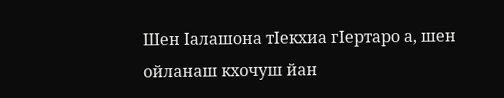Шен Ӏалашона тӀекхиа гӀертаро а, шен ойланаш кхочуш йан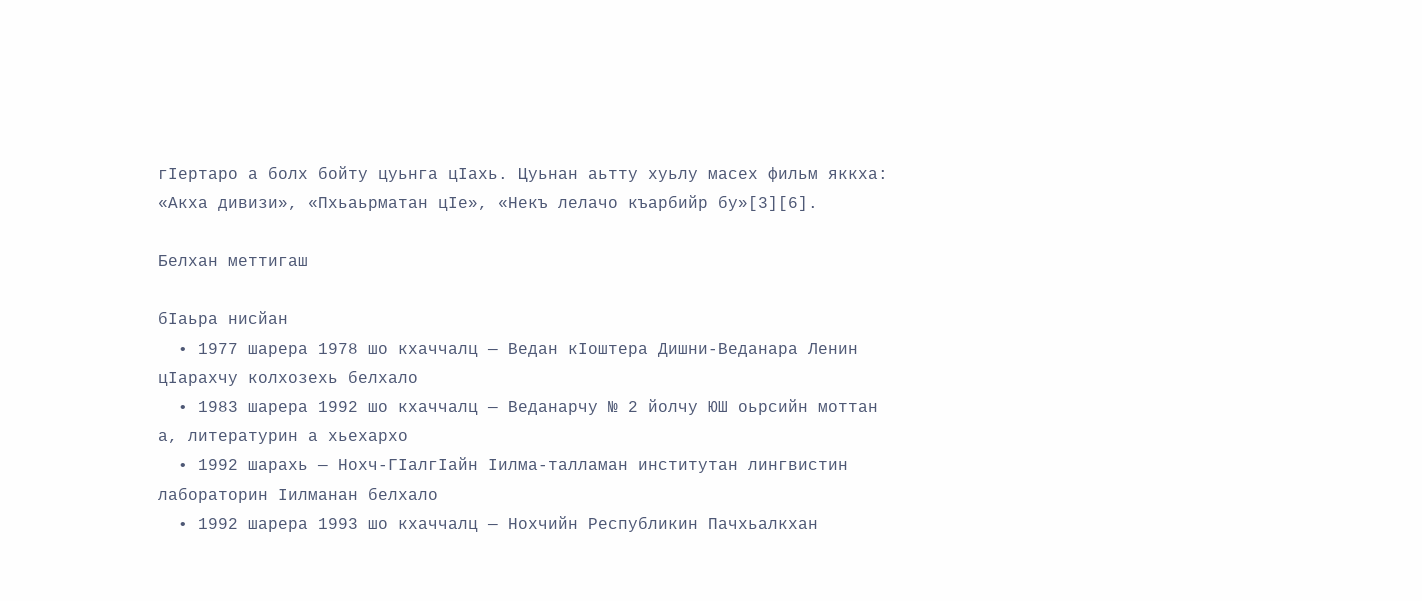гӀертаро а болх бойту цуьнга цӀахь. Цуьнан аьтту хуьлу масех фильм яккха: «Акха дивизи», «Пхьаьрматан цӀе», «Некъ лелачо къарбийр бу»[3][6].

Белхан меттигаш

бӀаьра нисйан
  • 1977 шарера 1978 шо кхаччалц — Ведан кӀоштера Дишни-Веданара Ленин цӀарахчу колхозехь белхало
  • 1983 шарера 1992 шо кхаччалц — Веданарчу № 2 йолчу ЮШ оьрсийн моттан а, литературин а хьехархо
  • 1992 шарахь — Нохч-ГӀалгӀайн Ӏилма-талламан институтан лингвистин лабораторин Ӏилманан белхало
  • 1992 шарера 1993 шо кхаччалц — Нохчийн Республикин Пачхьалкхан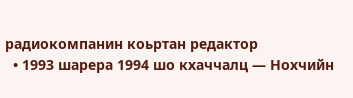радиокомпанин коьртан редактор
  • 1993 шарера 1994 шо кхаччалц — Нохчийн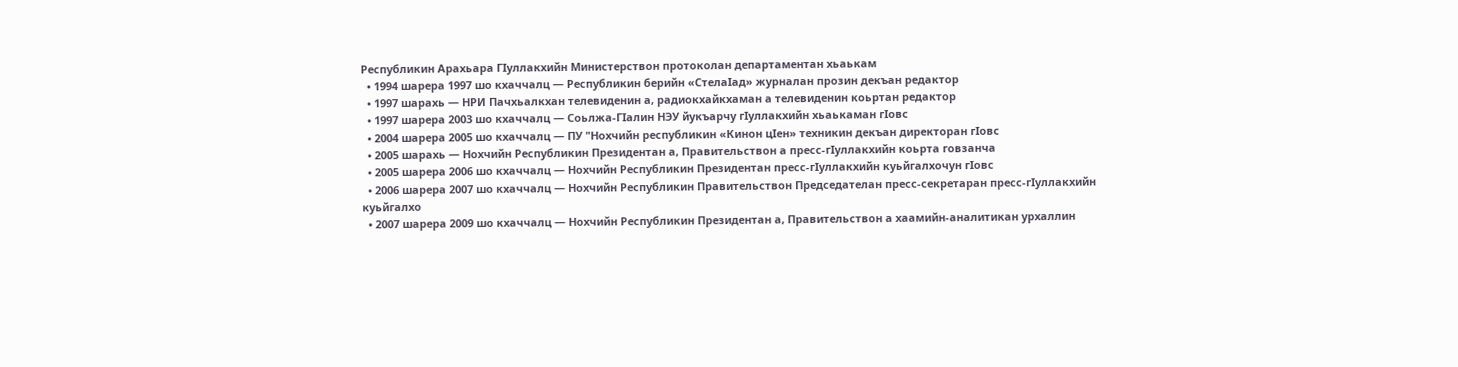Республикин Арахьара ГӀуллакхийн Министерствон протоколан департаментан хьаькам
  • 1994 шарера 1997 шо кхаччалц — Республикин берийн «СтелаӀад» журналан прозин декъан редактор
  • 1997 шарахь — НРИ Пачхьалкхан телевиденин а, радиокхайкхаман а телевиденин коьртан редактор
  • 1997 шарера 2003 шо кхаччалц — Соьлжа-ГӀалин НЭУ йукъарчу гӀуллакхийн хьаькаман гӀовс
  • 2004 шарера 2005 шо кхаччалц — ПУ "Нохчийн республикин «Кинон цӀен» техникин декъан директоран гӀовс
  • 2005 шарахь — Нохчийн Республикин Президентан а, Правительствон а пресс-гӀуллакхийн коьрта говзанча
  • 2005 шарера 2006 шо кхаччалц — Нохчийн Республикин Президентан пресс-гӀуллакхийн куьйгалхочун гӀовс
  • 2006 шарера 2007 шо кхаччалц — Нохчийн Республикин Правительствон Председателан пресс-секретаран пресс-гӀуллакхийн куьйгалхо
  • 2007 шарера 2009 шо кхаччалц — Нохчийн Республикин Президентан а, Правительствон а хаамийн-аналитикан урхаллин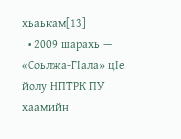хьаькам[13]
  • 2009 шарахь — «Соьлжа-ГӀала» цӀе йолу НПТРК ПУ хаамийн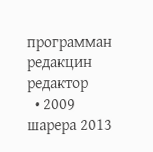программан редакцин редактор
  • 2009 шарера 2013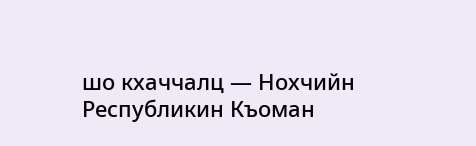шо кхаччалц — Нохчийн Республикин Къоман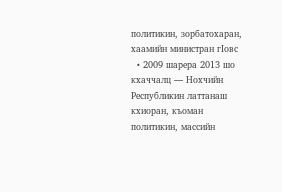политикин, зорбатохаран, хаамийн министран гӀовс
  • 2009 шарера 2013 шо кхаччалц — Нохчийн Республикин латтанаш кхиоран, къоман политикин, массийн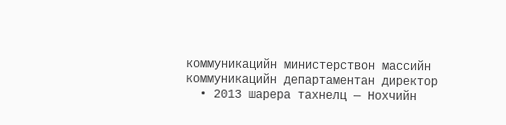коммуникацийн министерствон массийн коммуникацийн департаментан директор
  • 2013 шарера тахнелц — Нохчийн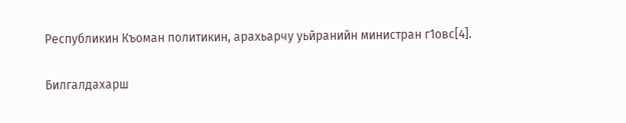Республикин Къоман политикин, арахьарчу уьйранийн министран г1овс[4].

Билгалдахарш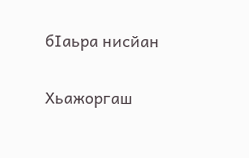бӀаьра нисйан

Хьажоргаш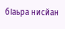бӀаьра нисйан